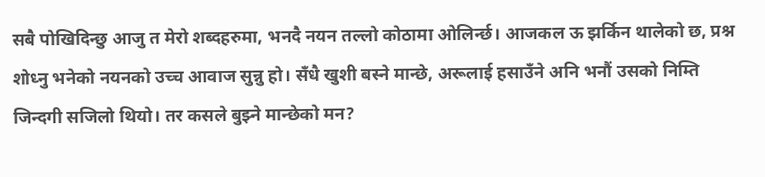सबै पोखिदिन्छु आजु त मेरो शब्दहरुमा, भनदै नयन तल्लो कोठामा ओलिर्न्छ। आजकल ऊ झर्किन थालेको छ, प्रश्न शोध्नु भनेको नयनको उच्च आवाज सुन्नु हो। सँधै खुशी बस्ने मान्छे, अरूलाई हसाउँने अनि भनौं उसको निम्ति जिन्दगी सजिलो थियो। तर कसले बुझ्ने मान्छेको मन?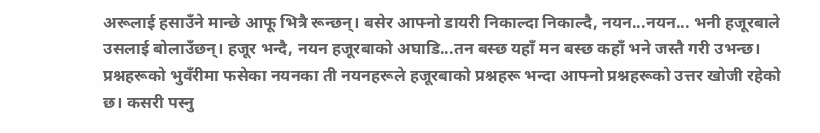अरूलाई हसाउँने मान्छे आफू भित्रै रून्छन्। बसेर आफ्नो डायरी निकाल्दा निकाल्दै, नयन...नयन... भनी हजूरबाले उसलाई बोलाउँछन्। हजूर भन्दै, नयन हजूरबाको अघाडि...तन बस्छ यहाँ मन बस्छ कहाँ भने जस्तै गरी उभन्छ। प्रश्नहरूको भुवँरीमा फसेका नयनका ती नयनहरूले हजूरबाको प्रश्नहरू भन्दा आफ्नो प्रश्नहरूको उत्तर खोजी रहेको छ। कसरी पस्नु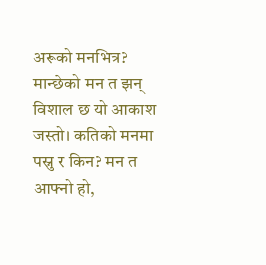अरूको मनभित्र? मान्छेको मन त झन् विशाल छ यो आकाश जस्तो। कतिको मनमा पस्नु र किन? मन त आफ्नो हो,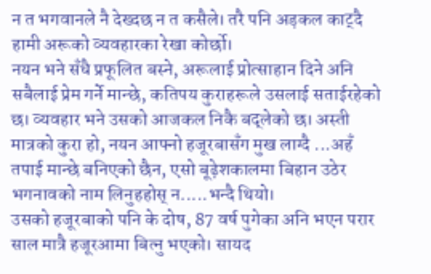न त भगवानले नै देख्दछ न त कसैले। तरै पनि अड़कल काट्दै हामी अरूको व्यवहारका रेखा कोर्छो।
नयन भने सँधै प्रफूलित बस्ने, अरूलाई प्रोत्साहान दिने अनि सबैलाई प्रेम गर्ने मान्छे, कतिपय कुराहरूले उसलाई सताईरहेको छ। व्यवहार भने उसको आजकल निकै बद्लेको छ। अस्ती मात्रको कुरा हो, नयन आफ्नो हजूरबासँग मुख लाग्दै ...अहँ तपाई मान्छे बनिएको छैन, एसो बूढ़ेशकालमा बिहान उठेर भगनावको नाम लिनुहहोस् न.....भन्दै थियो।
उसको हजूरबाको पनि के दोष, 87 वर्ष पुगेका अनि भएन परार साल मात्रै हजूरआमा बित्नु भएको। सायद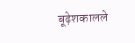बूढ़ेशकालले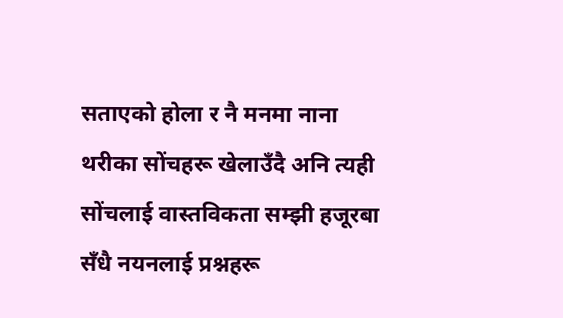सताएको होला र नै मनमा नाना थरीका सोंचहरू खेलाउँदै अनि त्यही सोंचलाई वास्तविकता सम्झी हजूरबा सँधै नयनलाई प्रश्नहरू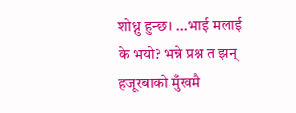शोध्नु हुन्छ। ...भाई मलाई के भयो? भन्ने प्रश्न त झन् हजूरबाको मुँखमै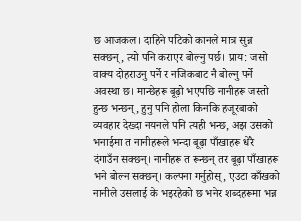छ आजकल। दाहिने पटिको कानले मात्र सुन्न सक्छन्, त्यो पनि कराएर बोल्नु पर्छ। प्राय: जसो वाक्य दोहराउनु पर्ने र नजिकबाट नै बोल्नु पर्ने अवस्था छ। मान्छेहरू बूढ़ो भएपछि नानीहरू जस्तो हुन्छ भन्छन्, हुनु पनि होला किनकि हजूरबाको व्यवहार देख्दा नयनले पनि त्यही भन्छ, अझ उसको भनाईमा त नानीहरूले भन्दा बूढ़ा पाँखाहरू धेरै दंगाउँन सक्छन्। नानीहरू त रून्छन् तर बूढ़ा पाँखाहरू भने बोल्न सक्छन्। कल्पना गर्नुहोस्, एउटा काँखको नानीले उसलाई के भइरहेको छ भनेर शब्दहरूमा भन्न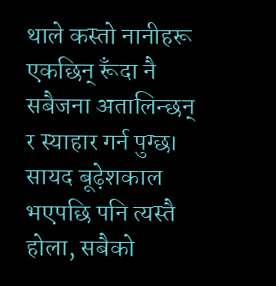थाले कस्तो नानीहरू एकछिन् रूँदा नै सबैजना अतालिन्छन् र स्याहार गर्न पुग्छ। सायद बूढ़ेशकाल भएपछि पनि त्यस्तै होला, सबैको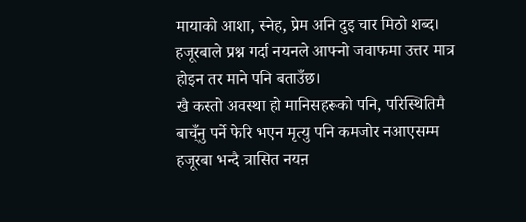मायाको आशा, स्नेह, प्रेम अनि दुइ चार मिठो शब्द।
हजूरबाले प्रश्न गर्दा नयनले आफ्नो जवाफमा उत्तर मात्र होइन तर माने पनि बताउँछ।
खै कस्तो अवस्था हो मानिसहरूको पनि, परिस्थितिमै बाच्ँनु पर्ने फेरि भएन मृत्यु पनि कमजोर नआएसम्म हजूरबा भन्दै त्रासित नयऩ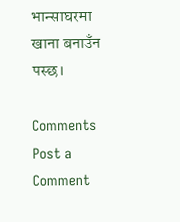भान्साघरमा खाना बनाउँन पस्छ।

Comments
Post a Comment